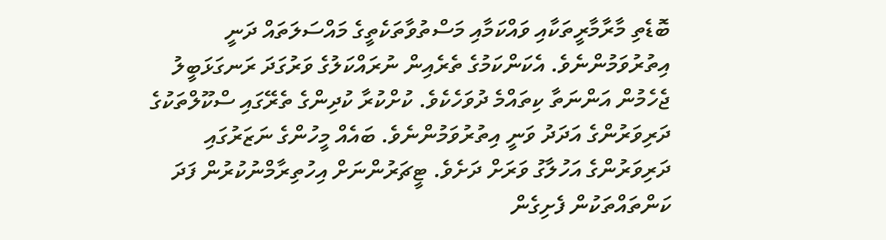ބޮޑެތި މާރާމާރީތަކާއި ވައްކަމާއި މަސްތުވާތަކެތީގެ މައްސަލަތައް ދަނީ އިތުރުވަމުންނެވެ. އެކަންކަމުގެ ތެރެއިން ނުރައްކަލުގެ ވަރުގަދަ ރަނގަޅަބީލު ޖެހެމުން އަންނަތާ ކިތައްމެ ދުވަހެކެވެ. ކުށްކުރާ ކުދިންގެ ތެރޭގައި ސްކޫލްތަކުގެ ދަރިވަރުންގެ އަދަދު ވަނީ އިތުރުވަމުންނެވެ. ބައެއް މީހުންގެ ނަޒަރުގައި ދަރިވަރުންގެ އަހުލާގު ވަރަށް ދަށެވެ. ޓީޗަރުންނަށް އިހުތިރާމްނުކުރުން ފަދަ ކަންތައްތަކުން ފެށިގެން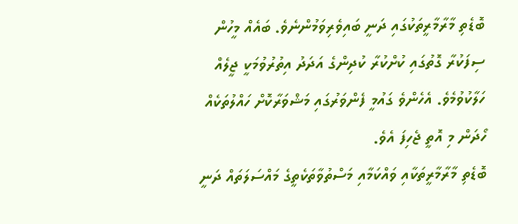ބޮޑެތި މާރާމާރީތަކުގައި ދަނީ ބައިވެރިވަމުންނެވެ. ބައެއް މީހުން ސިފަކުރާ ގޮތުގައި ކުށްކުރާ ކުދިންގެ އަދަދު އިތުރުވުމަކީ ޖީލެއް ހަލާކުވުމެވެ. އެހެންވެ ގައުމީ ފެންވަރުގައި މަޝްވަރާކޮށް ހައްލުތަކެއް ހޯދަން މި އޮތީ ޖެހިފަ އެވެ.
ބޮޑެތި މާރާމާރީތަކާއި ވައްކަމާއި މަސްތުވާތަކެތީގެ މައްސަލަތައް ދަނީ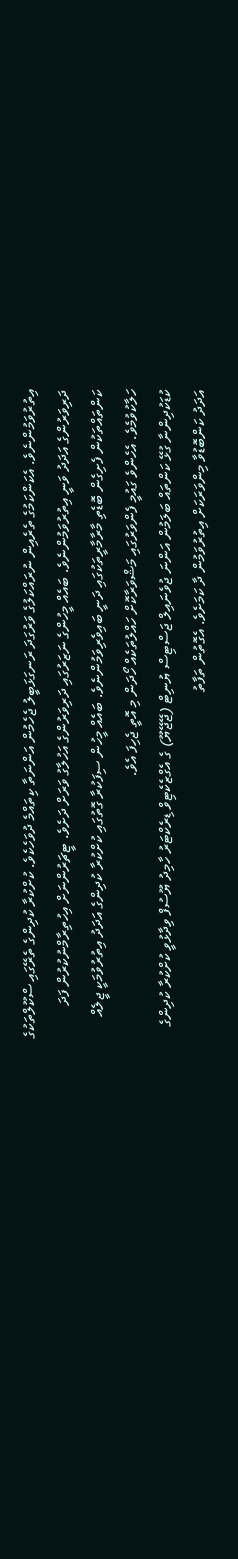އިތުރުވަމުންނެވެ. އެކަންކަމުގެ ތެރެއިން ނުރައްކަލުގެ ވަރުގަދަ ރަނގަޅަބީލު ޖެހެމުން އަންނަތާ ކިތައްމެ ދުވަހެކެވެ. ކުށްކުރާ ކުދިންގެ ތެރޭގައި ސްކޫލްތަކުގެ ދަރިވަރުންގެ އަދަދު ވަނީ އިތުރުވަމުންނެވެ. ބައެއް މީހުންގެ ނަޒަރުގައި ދަރިވަރުންގެ އަހުލާގު ވަރަށް ދަށެވެ. ޓީޗަރުންނަށް އިހުތިރާމްނުކުރުން ފަދަ ކަންތައްތަކުން ފެށިގެން ބޮޑެތި މާރާމާރީތަކުގައި ދަނީ ބައިވެރިވަމުންނެވެ. ބައެއް މީހުން ސިފަކުރާ ގޮތުގައި ކުށްކުރާ ކުދިންގެ އަދަދު އިތުރުވުމަކީ ޖީލެއް ހަލާކުވުމެވެ. އެހެންވެ ގައުމީ ފެންވަރުގައި މަޝްވަރާކޮށް ހައްލުތަކެއް ހޯދަން މި އޮތީ ޖެހިފަ އެވެ.
ކުޑަކުދިންނާ ގުޅޭ ކަންތައް ބަލަމުން އަންނަ ޖުވެނައިލް ޖަސްޓިސް ޔުނިޓް (ޖޭޖޭޔޫ) ގެ އެގްޒެކެޓިވް ޑިރެކްޓަރު ހާމިދު ޔޫސުފް ވިދާޅުވީ ކުށްކުރާ ކުދިންގެ އަދަދު ކަންބޮޑުވާ މިންވަރަކަށް އިތުރުވަމުން ދާ ކަމަށެވެ. އެގޮތުން ތަފާތު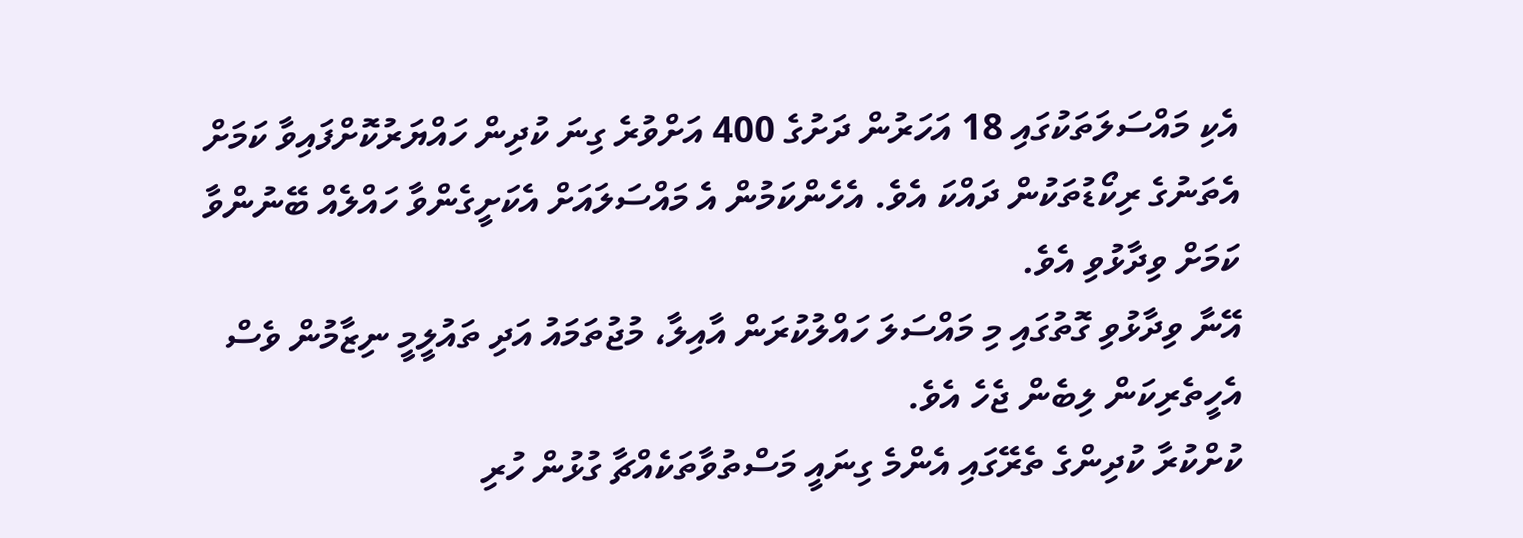އެކި މައްސަލަތަކުގައި 18 އަހަރުން ދަށުގެ 400 އަށްވުރެ ގިނަ ކުދިން ހައްޔަރުކޮށްފައިވާ ކަމަށް އެތަނުގެ ރިކޯޑުތަކުން ދައްކަ އެވެ. އެހެންކަމުން އެ މައްސަލައަށް އެކަށީގެންވާ ހައްލެއް ބޭނުންވާ ކަމަށް ވިދާޅުވި އެވެ.
އޭނާ ވިދާޅުވި ގޮތުގައި މި މައްސަލަ ހައްލުކުރަން އާއިލާ، މުޖުތަމައު އަދި ތައުލީމީ ނިޒާމުން ވެސް އެހީތެރިކަން ލިބެން ޖެހެ އެވެ.
ކުށްކުރާ ކުދިންގެ ތެރޭގައި އެންމެ ގިނައީ މަސްތުވާތަކެއްޗާ ގުޅުން ހުރި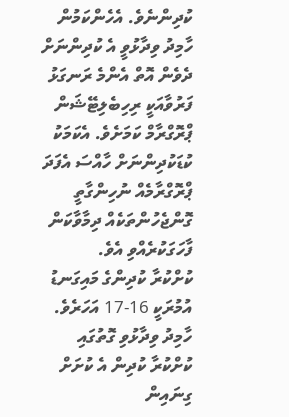ކުދިންނެވެ. އެހެންކަމުން ހާމިދު ވިދާޅުވީ އެ ކުދިންނަށް ދެވެން އޮތް އެންމެ ރަނގަޅު ފަރުވާއަކީ ރިހިބެލިޓޭޝަން ޕްރޮގްރާމް ކަމަށެވެ. އެކަމަކު ކުޑަކުދިންނަށް ހާއްސަ އެފަދަ ޕްރޮގްރާމެއް ނުހިންގާތީ ގޮންޖެހުންތަކެއް ދިމާވާކަން ފާހަގަކުރެއްވި އެވެ.
ކުށްކުރާ ކުދިންގެ މައިގަނޑު އުމުރަކީ 16-17 އަހަރެވެ. ހާމިދު ވިދާޅުވި ގޮތުގައި ކުށްކުރާ ކުދިން އެ ކުށަށް ގިނައިން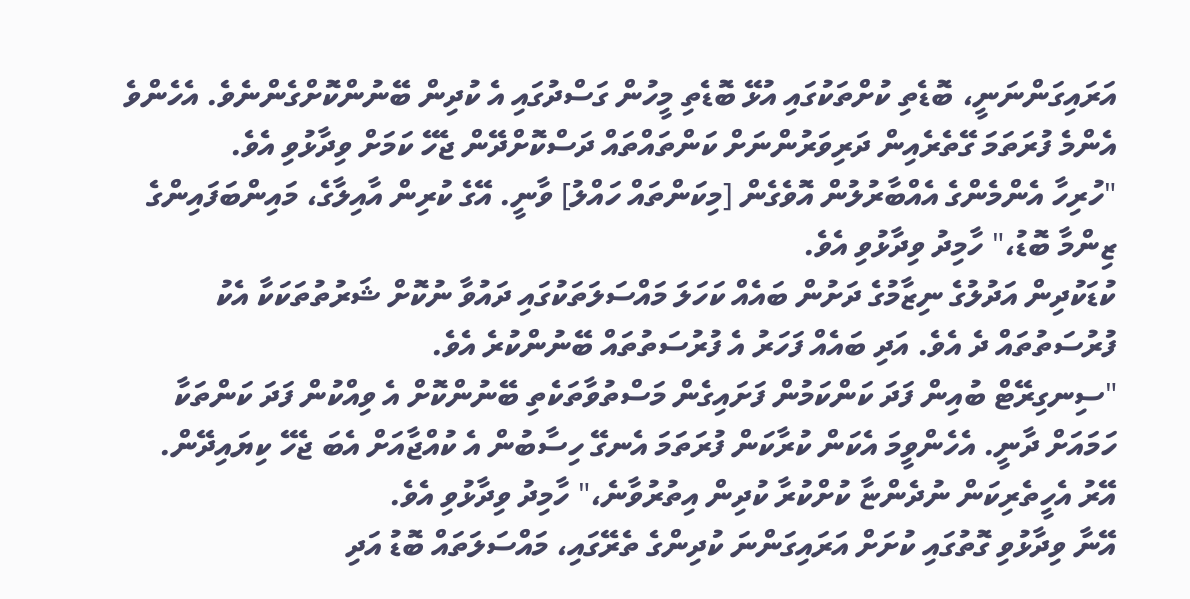އަރައިގަންނަނީ، ބޮޑެތި ކުށްތަކުގައި އުޅޭ ބޮޑެތި މީހުން ގަސްދުގައި އެ ކުދިން ބޭނުންކޮށްގެންނެވެ. އެހެންވެ އެންމެ ފުރަތަމަ ގޭތެރެއިން ދަރިވަރުންނަށް ކަންތައްތައް ދަސްކޮށްދޭން ޖެހޭ ކަމަށް ވިދާޅުވި އެވެ.
"ހުރިހާ އެންމެންގެ އެއްބާރުލުން އޮވެގެން [މިކަންތައް ހައްލު] ވާނީ. އޭގެ ކުރިން އާއިލާގެ، މައިންބަފައިންގެ ޒިންމާ ބޮޑު،" ހާމިދު ވިދާޅުވި އެވެ.
ކުޑަކުދިން އަދުލުގެ ނިޒާމުގެ ދަށުން ބައެއް ކަހަލަ މައްސަލަތަކުގައި ދައުވާ ނުކޮށް ޝަރުތުތަކަކާ އެކު ފުރުސަތުތައް ދެ އެވެ. އަދި ބައެއް ފަހަރު އެ ފުރުސަތުތައް ބޭނުންކުރެ އެވެ.
"ސިނގިރޭޓް ބުއިން ފަދަ ކަންކަމުން ފަށައިގެން މަސްތުވާތަކެތި ބޭނުންކޮށް އެ ވިއްކުން ފަދަ ކަންތަކާ ހަމައަށް ދާނީ. އެހެންވީމަ އެކަން ކުރާކަން ފުރަތަމަ އެނގޭ ހިސާބުން އެ ކުއްޖާއަށް އެބަ ޖެހޭ ކިޔައިދޭން. އޭރު އެހީތެރިކަން ނުދެންޏާ ކުށްކުރާ ކުދިން އިތުރުވާނެ،" ހާމިދު ވިދާޅުވި އެވެ.
އޭނާ ވިދާޅުވި ގޮތުގައި ކުށަށް އަރައިގަންނަ ކުދިންގެ ތެރޭގައި، މައްސަލަތައް ބޮޑު އަދި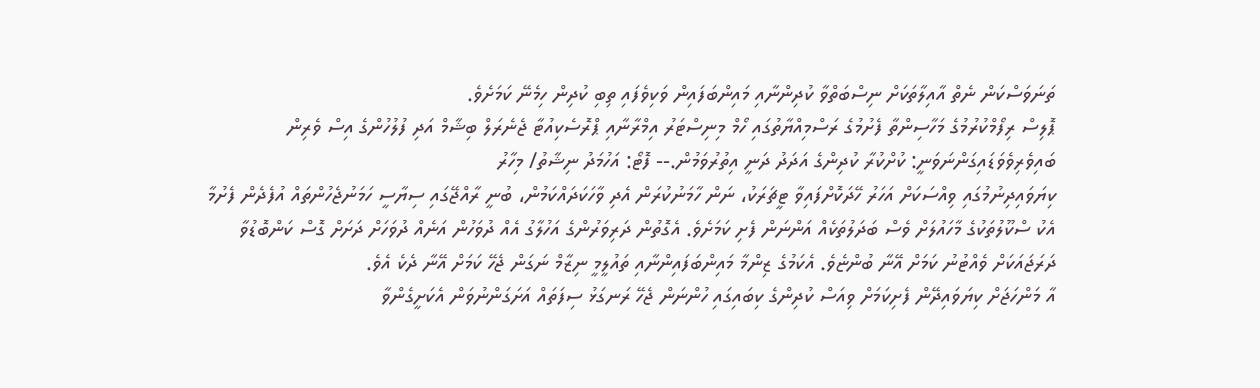ތަނަވަސްކަން ނެތް އާއިލާތަކަށް ނިސްބަތްވާ ކުދިންނާއި މައިންބަފައިން ވަކިވެފައި ތިބި ކުދިން ހިމެނޭ ކަމަށެވެ.
ޕޮލިސް ރިފޯމްކުރުމުގެ މަހާސިންތާ ފެށުމުގެ ރަސްމިއްޔާތުގައި ހޯމް މިނިސްޓަރު އިމްރާނާއި ޕްރޮސެކިއުޓާ ޖެނެރަލް ބިޝާމް އަދި ފުލުހުންގެ އިސް ވެރިން ބައިވެރިވެވަޑައިގަންނަވަނީ: ކުށްކުރާ ކުދިންގެ އަދަދު ދަނީ އިތުރުވަމުން.-- ފޮޓޯ: އަހުމަދު ނިޝާތު/ މިހާރު
ކިޔަވައިދިނުމުގައި ވިއްސަކަށް އަހަރު ހޭދަކޮށްފައިވާ ޓީޗަރަކު، ނަން ހާމަނުކުރަން އެދި ވާހަކަދައްކަމުން، ބުނީ ރާއްޖޭގައި ސިޔާސީ ހަމަނުޖެހުންތައް އުފެދެން ފެށުމާ އެކު ސްކޫލުތަކުގެ މާހައުލަށް ވެސް ބަދަލުތަކެއް އަންނަން ފެށި ކަމަށެވެ. އެގޮތުން ދަރިވަރުންގެ އަހުލާގު އެއް ދުވަހުން އަނެއް ދުވަހަށް ދަށަށް ގޮސް ކަންބޮޑުވާ ދަރަޖައަކަށް ވެއްޓުނު ކަމަށް އޭނާ ބުންޏެވެ. އެކަމުގެ ޒިންމާ މައިންބަފައިންނާއި ތައުލީމީ ނިޒާމް ނަގަން ޖެހޭ ކަމަށް އޭނާ ދެކެ އެވެ.
އާ މަންހަޖަށް ކިޔަވައިދޭން ފެށިކަމަށް ވިއަސް ކުދިންގެ ކިބައިގައި ހުންނަން ޖެހޭ ރަނގަޅު ސިފަތައް އަށަގަންނުވަން އެކަށީގެންވާ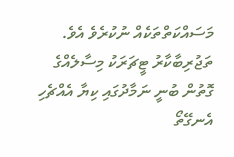މަސައްކަތްތަކެއް ނުކުރެވެ އެވެ. ތަޖުރިބާކާރު ޓީޗަރަކު މިސާލެއްގެ ގޮތުން ބުނީ ނަމާދުގައި ކިޔާ އެއްޗެހި އެނގޭތޯ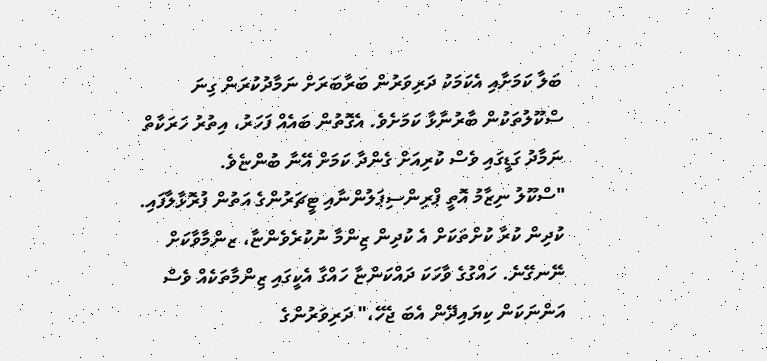ބަލާ ކަމަށާއި އެކަމަކު ދަރިވަރުން ބަރާބަރަށް ނަމާދުކުރަން ގިނަ ސްކޫލުތަކުން ބާރުނާޅާ ކަމަށެވެ. އެގޮތުން ބައެއް ފަހަރު، އިތުރު ހަރަކާތް ނަމާދު ގަޑީގައި ވެސް ކުރިއަށް ގެންދާ ކަމަށް އޭނާ ބުންޏެވެ.
"ސްކޫލު ނިޒާމު އޮތީ ޕްރިންސިޕަލުންނާއި ޓީޗަރުންގެ އަތުން ފުރޮޅާލާފައި. ކުދިން ކުރާ ކުށްތަކަށް އެ ކުދިން ޒިންމާ ނުކުރެވެންޏާ، ޒންމާވާކަށް ނޭނގޭނެ. ހައްގުގެ ވާހަކަ ދައްކަންޏާ ހައްގާ އެކީގައި ޒިންމާތަކެއް ވެސް އަންނަކަން ކިޔައިދޭން އެބަ ޖެހޭ،" ދަރިވަރުންގެ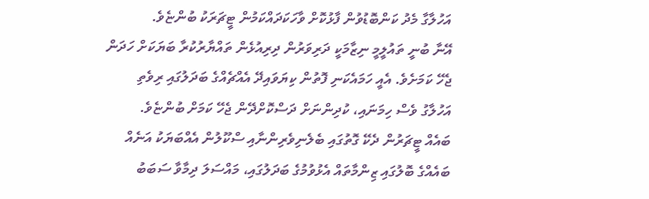އަހުލާގާ މެދު ކަންބޮޑުވުން ފާޅުކޮށް ވާހަކަދައްކަމުން ޓީޗަރަކު ބުންޏެވެ.
އޭނާ ބުނީ ތައުލީމީ ނިޒާމަކީ ދަރިވަރުން ދިރިއުޅެން ތައްޔާރުކުރާ ބަޔަކަށް ހަދަން ޖެހޭ ކަމަށެވެ. އެއީ ހަމައެކަނި ފޮތުން ކިޔަވައިދޭ އެއްޗެއްގެ ބަދަލުގައި ރިވެތި އަހުލާގު ވެސް ހިމަނައި، ކުދިންނަށް ދަސްކޮށްދޭން ޖެހޭ ކަމަށް ބުންޏެވެ.
ބައެއް ޓީޗަރުން ދެކޭ ގޮތުގައި ބެލެނިވެރިންނާއި ސްކޫލުން އެއްބަޔަކު އަނެއް ބައެއްގެ ބޮލުގައި ޒިންމާތައް އެޅުވުމުގެ ބަދަލުގައި، މައްސަލަ ދިމާވާ ސަބަބު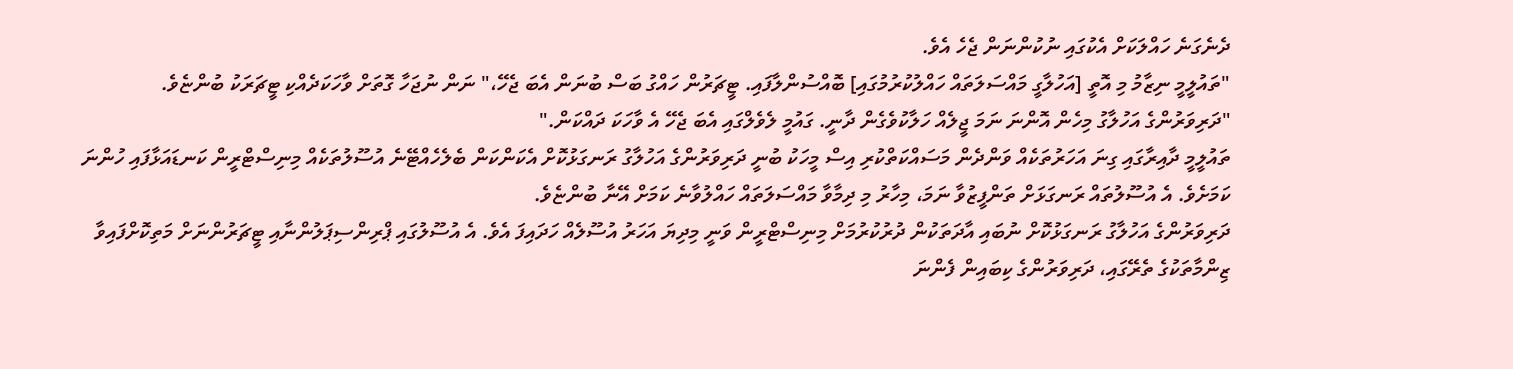ދެނެގަނެ ހައްލަކަށް އެކުގައި ނުކުންނަން ޖެހެ އެވެ.
"ތައުލީމީ ނިޒާމު މި އޮތީ [އަހުލާގީ މައްސަލަތައް ހައްލުކުރުމުގައި] ބޮއްސުންލާފައި. ޓީޗަރުން ހައްގު ބަސް ބުނަން އެބަ ޖެހޭ،" ނަން ނުޖަހާ ގޮތަށް ވާހަކަދެއްކި ޓީޗަރަކު ބުންޏެވެ.
"ދަރިވަރުންގެ އަހުލާގު މިހެން އޮންނަ ނަމަ ޖީލެއް ހަލާކުވެގެން ދާނީ. ގައުމީ ލެވެލްގައި އެބަ ޖެހޭ އެ ވާހަކަ ދައްކަން."
ތައުލީމީ ދާއިރާގައި ގިނަ އަހަރުތަކެއް ވަންދެން މަސައްކަތްކުރި އިސް މީހަކު ބުނީ ދަރިވަރުންގެ އަހުލާގު ރަނގަޅުކޮށް އެކަންކަން ބެލެހެއްޓޭނެ އުސޫލުތަކެއް މިނިސްޓްރީން ކަނޑައަޅާފައި ހުންނަ ކަމަށެވެ. އެ އުސޫލުތައް ރަނގަޅަށް ތަންފީޒުވާ ނަމަ، މިހާރު މި ދިމާވާ މައްސަލަތައް ހައްލުވާނެ ކަމަށް އޭނާ ބުންޏެވެ.
ދަރިވަރުންގެ އަހުލާގު ރަނގަޅުކޮށް ނުބައި އާދަތަކުން ދުރުކުރުމަށް މިނިސްޓްރީން ވަނީ މިދިޔަ އަހަރު އުސޫލެއް ހަދައިފަ އެވެ. އެ އުސޫލުގައި ޕްރިންސިޕަލުންނާއި ޓީޗަރުންނަށް މަތިކޮށްފައިވާ ޒިންމާތަކުގެ ތެރޭގައި، ދަރިވަރުންގެ ކިބައިން ފެންނަ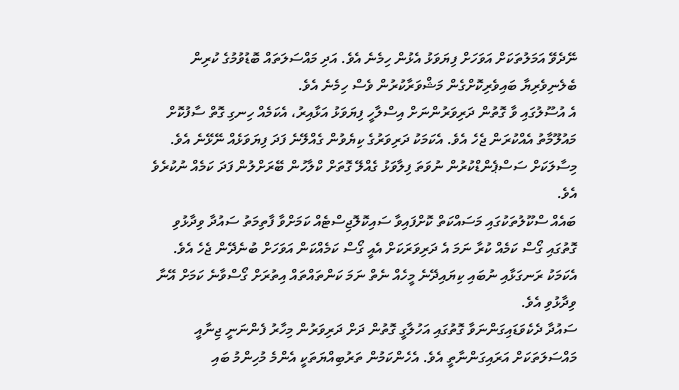ނޭދެވޭ އަމަލުތަކަށް އަވަހަށް ފިޔަވަޅު އެޅުން ހިމެނެ އެވެ. އަދި މައްސަލަތައް ބޮޑުވުމުގެ ކުރިން ބެލެނިވެރިޔާ ބައިވެރިކޮށްގެން މަޝްވަރާކުރުން ވެސް ހިމެނެ އެވެ.
އެ އުސޫލުގައި ވާ ގޮތުން ދަރިވަރުންނަށް އިސްލާހީ ފިޔަވަޅު އަޅާއިރު، އެކަމެއް ހިނގި ގޮތް ސާފުކޮށް މައުލޫމާތު އެއްކުރަން ޖެހެ އެވެ. އެކަމަކު ދަރިވަރުގެ ކިޔެވުން ގެއްލޭނެ ފަދަ ފިޔަވަޅެއް ނޭޅޭނެ އެވެ. މިސާލަކަށް ސަސްޕެންޑްކުރުން ނުވަތަ ފިލާވަޅު ގެއްލޭ ގޮތަށް ކްލާހުން ބޭރަށްލުން ފަދަ ކަމެއް ނުކުރެވެ އެވެ.
ބައެއް ސްކޫލުތަކުގައި މަސައްކަތް ކޮށްފައިވާ ސައިކޮލޮޖިސްޓެއް ކަމަށްވާ ފާތިމަތު ސައުދާ ވިދާޅުވި ގޮތުގައި ގޯސް ކަމެއް ކުރާ ނަމަ އެ ދަރިވަރަކަށް އެއީ ގޯސް ކަމެއްކަން އަވަހަށް ބުނެދޭން ޖެހެ އެވެ. އެކަމަކު ރަނގަޅާއި ނުބައި ކިޔައިދޭނެ މީހެއް ނެތް ނަމަ ކަންތައްތައް އިތުރަށް ގޯސްވާނެ ކަމަށް އޭނާ ވިދާޅުވި އެވެ.
ސައުދާ ދެކެވަޑައިގަންނަވާ ގޮތުގައި އަހުލާގީ ގޮތުން ދަށް ދަރިވަރުން މިހާރު ފެންނަނީ ޖިނާއީ މައްސަލަތަކަށް އަރައިގަންނާތީ އެވެ. އެހެންކަމުން ތަރުބިއްޔަތަކީ އެންމެ މުހިންމު ބައި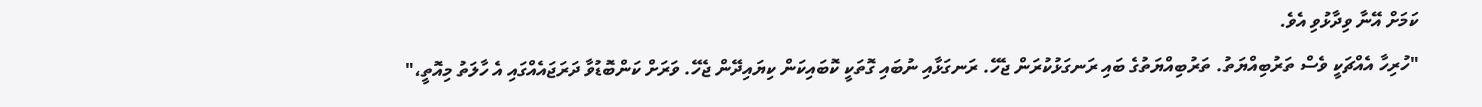ކަމަށް އޭނާ ވިދާޅުވި އެވެ.
"ހުރިހާ އެއްޗަކީ ވެސް ތަރުބިއްޔަތު. ތަރުބިއްޔަތުގެ ބައި ރަނގަޅުކުރަން ޖެހޭ. ރަނގަޅާއި ނުބައި ގޮތަކީ ކޮބައިކަން ކިޔައިދޭން ޖެހޭ. ވަރަށް ކަންބޮޑުވާ ދަރަޖައެއްގައި އެ ހާލަތު މިއޮތީ،"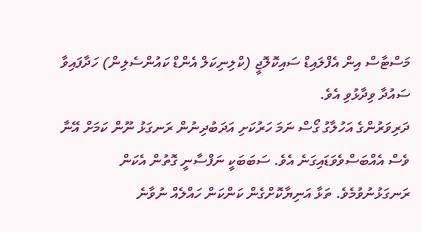މަސްޓާސް އިން އެފްލައިޑް ސައިކޮލޮޖީ (ކްލިނިކަލް އެންޑް ކައުންސެލިން) ހަދާފައިވާ ސައުދާ ވިދާޅުވި އެވެ.
ދަރިވަރުންގެ އަހުލާގު ގޯސް ނަމަ ހަރުކަށި އަދަބުދިނުން ރަނގަޅު ނޫން ކަމަށް އޭނާ ވެސް އެއްބަސްވެވަޑައިގަނެ އެވެ. ސަބަބަކީ ނަފްސާނީ ގޮތުން އެކަން ރަނގަޅުނުވުމެވެ. ތަޅާ އަނިޔާކޮށްގެން ކަންކަން ހައްލެއް ނުވާނެ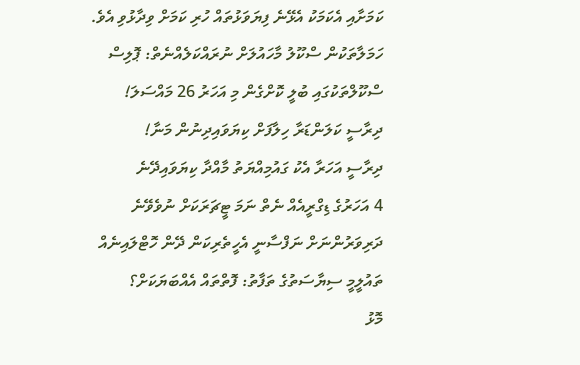ކަމަށާއި އެކަމަކު އެޅޭނެ ފިޔަވަޅުތައް ހުރި ކަމަށް ވިދާޅުވި އެވެ.
ހަމަލާތަކުން ސްކޫލު މާހައުލަށް ނުރައްކަލެއްނެތް: ޕޮލިސް
ސްކޫލްތަކުގައި ބުލީ ކޮށްގެން މި އަހަރު 26 މައްސަލަ!
ދިރާސީ ކަލަންޑަރާ ހިލާފަށް ކިޔަވައިދިނުން މަނާ!
ދިރާސީ އަހަރާ އެކު ގައުމިއްޔަތު މާއްދާ ކިޔަވައިދޭނެ
4 އަހަރުގެ ޑިގްރީއެއް ނެތް ނަމަ ޓީޗަރަކަށް ނުވެވޭނެ
ދަރިވަރުންނަށް ނަފްސާނީ އެހީތެރިކަން ދޭން ހޮޓްލައިނެއް
ތައުލީމީ ސިޔާސަތުގެ ތަފާތު: ފޮތްތައް އެއްބަޔަކަށް؟
މޮޅު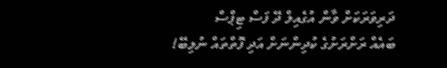ދަރިވަރަކަށް ވާން އުގެއިލް ދޭ ފަސް ޓިޕްސް
ބައެއް ރަށްރަށުގެ ކުދިންނަށް އަދި ފޮތްތައް ނުލިބޭ!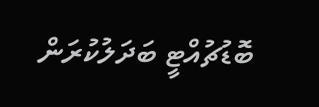ބޮޑުޗުއްޓީ ބަދަލުކުރަން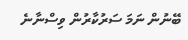ބޭނުން ނަމަ ސަރުކާރުން ވިސްނާނެ